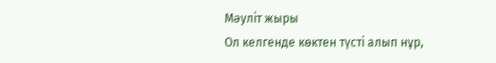Мәуліт жыры
Ол келгенде көктен түсті алып нұр,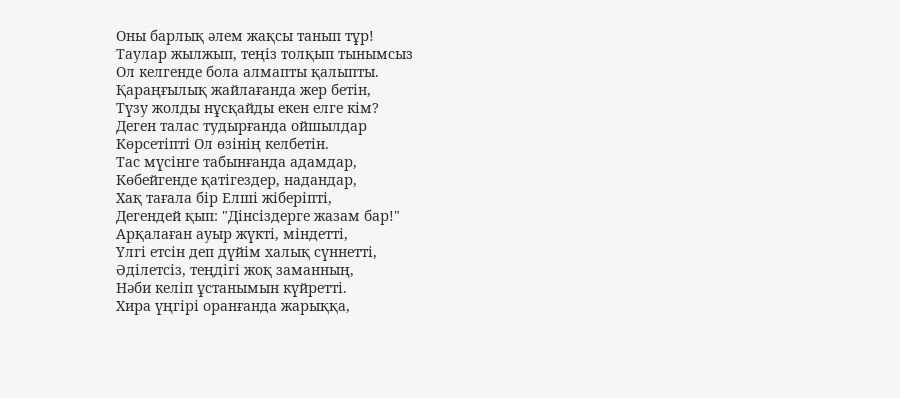Оны барлық әлем жақсы танып тұр!
Таулар жылжып, теңіз толқып тынымсыз
Ол келгенде бола алмапты қалыпты.
Қараңғылық жайлағанда жер бетін,
Түзу жолды нұсқайды екен елге кім?
Деген талас тудырғанда ойшылдар
Көрсетіпті Ол өзінің келбетін.
Тас мүсінге табынғанда адамдар,
Көбейгенде қатігездер, надандар,
Хақ тағала бір Елші жіберіпті,
Дегендей қып: "Дінсіздерге жазам бар!"
Арқалаған ауыр жүкті, міндетті,
Үлгі етсін деп дүйім халық сүннетті,
Әділетсіз, теңдігі жоқ заманның,
Нәби келіп ұстанымын күйретті.
Хира үңгірі оранғанда жарыққа,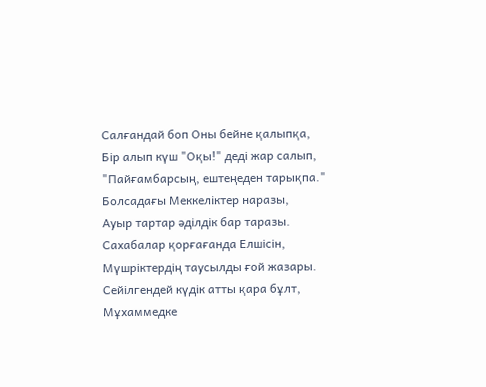Салғандай боп Оны бейне қалыпқа,
Бір алып күш "Оқы!" деді жар салып,
"Пайғамбарсың, ештеңеден тарықпа."
Болсадағы Меккеліктер наразы,
Ауыр тартар әділдік бар таразы.
Сахабалар қорғағанда Елшісін,
Мүшріктердің таусылды ғой жазары.
Сейілгендей күдік атты қара бұлт,
Мұхаммедке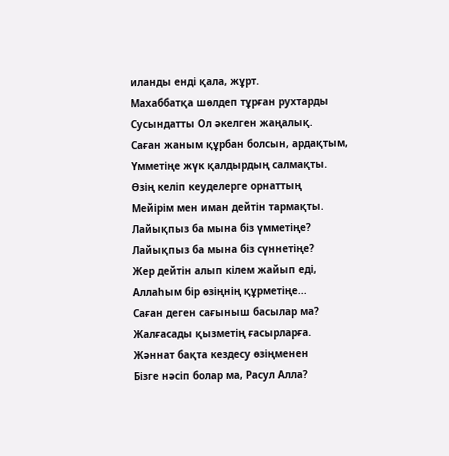иланды енді қала, жұрт.
Махаббатқа шөлдеп тұрған рухтарды
Сусындатты Ол әкелген жаңалық.
Саған жаным құрбан болсын, ардақтым,
Үмметіңе жүк қалдырдың салмақты.
Өзің келіп кеуделерге орнаттың
Мейірім мен иман дейтін тармақты.
Лайықпыз ба мына біз үмметіңе?
Лайықпыз ба мына біз сүннетіңе?
Жер дейтін алып кілем жайып еді,
Аллаһым бір өзіңнің құрметіңе...
Саған деген сағыныш басылар ма?
Жалғасады қызметің ғасырларға.
Жәннат бақта кездесу өзіңменен
Бізге нәсіп болар ма, Расул Алла?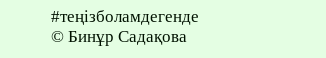#теңізболамдегенде
© Бинұр Садақова